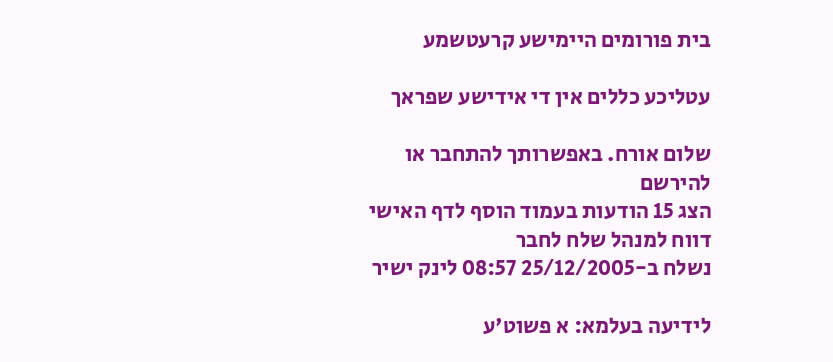בית פורומים היימישע קרעטשמע

עטליכע כללים אין די אידישע שפראך

שלום אורח. באפשרותך להתחבר או להירשם
הצג 15 הודעות בעמוד הוסף לדף האישי  דווח למנהל שלח לחבר
נשלח ב-25/12/2005 08:57 לינק ישיר

לידיעה בעלמא: א פשוט'ע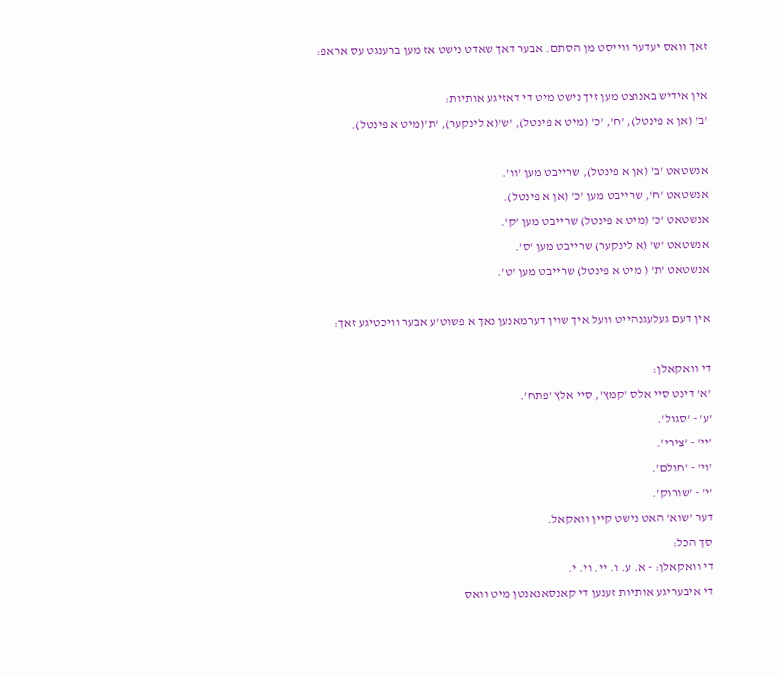זאך וואס יעדער ווייסט מן הסתם. אבער דאך שאדט נישט אז מען ברענגט עס אראפ:

אין אידיש באנוצט מען זיך נישט מיט די דאזיגע אותיות:
'ב' (אן א פינטל), 'ח', 'כ' (מיט א פינטל), 'ש'(א לינקער), 'ת'(מיט א פינטל).

אנשטאט 'ב' (אן א פינטל), שרייבט מען 'וו'.
אנשטאט 'ח', שרייבט מען 'כ' (אן א פינטל).
אנשטאט 'כ' (מיט א פינטל) שרייבט מען 'ק'.
אנשטאט 'ש' (א לינקער) שרייבט מען 'ס'.
אנשטאט 'ת' ( מיט א פינטל) שרייבט מען 'ט'.

אין דעם געלעגנהייט וועל איך שוין דערמאנען נאך א פשוט'ע אבער וויכטיגע זאך:

די וואקאלן:
'א' דינט סיי אלס 'קמץ', סיי אלץ 'פתח'.
'ע' - 'סגול'.
'יי' - 'צירי'.
'וי' - 'חולם'.
'י' - 'שורוק'.
דער 'שוא' האט נישט קיין וואקאל.
סך הכל:
די וואקאלן: - א. ע. ו. יי. וי. י.
די איבעריגע אותיות זענען די קאנסאנאנטן מיט וואס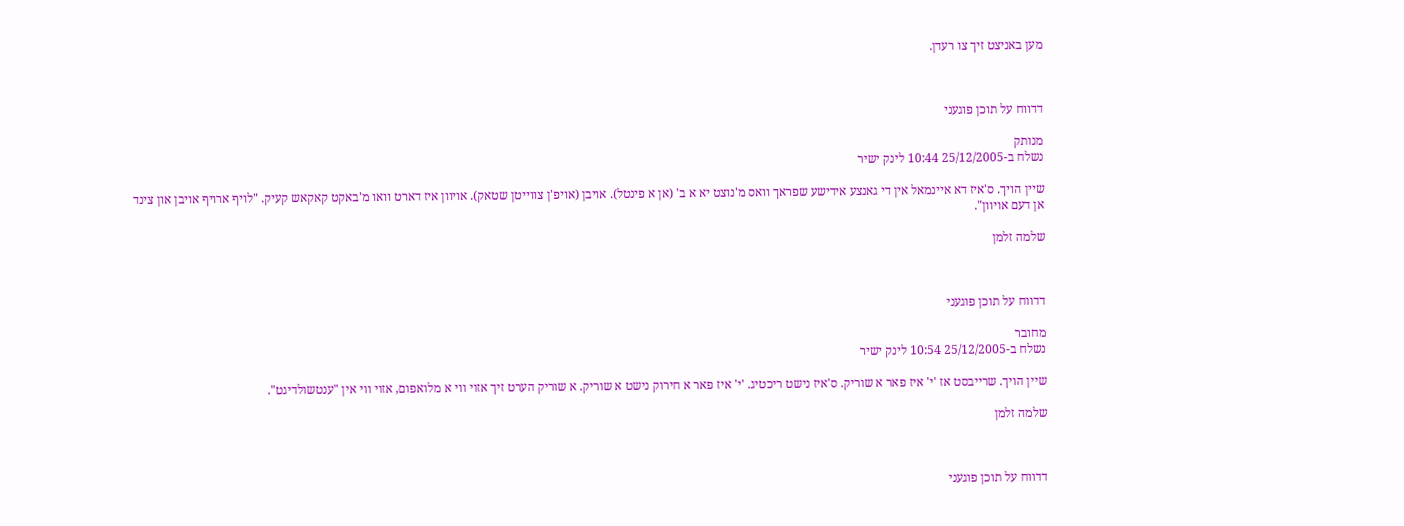מען באניצט זיך צו רעדן.



דדווח על תוכן פוגעני

מנותק
נשלח ב-25/12/2005 10:44 לינק ישיר

שיין הויך. ס'איז דא איינמאל אין די גאנצע אידישע שפראך וואס מ'נוצט יא א ב' (אן א פינטל). אויבן (אויפ'ן צווייטן שטאק). אויוון איז דארט וואו מ'באקט קאקאש קעיק. "לויף ארויף אויבן און צינד אן דעם אויוון".

שלמה זלמן



דדווח על תוכן פוגעני

מחובר
נשלח ב-25/12/2005 10:54 לינק ישיר

שיין הויך. שרייבסט אז 'י' איז פאר א שוריק. ס'איז נישט ריכטיג. 'י' איז פאר א חירוק נישט א שוריק. א שוריק הערט זיך אזוי ווי א מלואפום, אזוי ווי אין "ענטשולדיגט".

שלמה זלמן



דדווח על תוכן פוגעני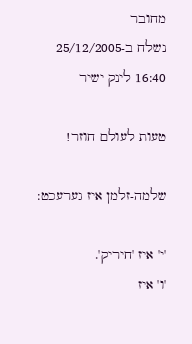מחובר
נשלח ב-25/12/2005 16:40 לינק ישיר

טעות לעולם חוזר!

שלמה-זלמן איז גערעכט:

'י' איז 'חיריק'.
'ו' איז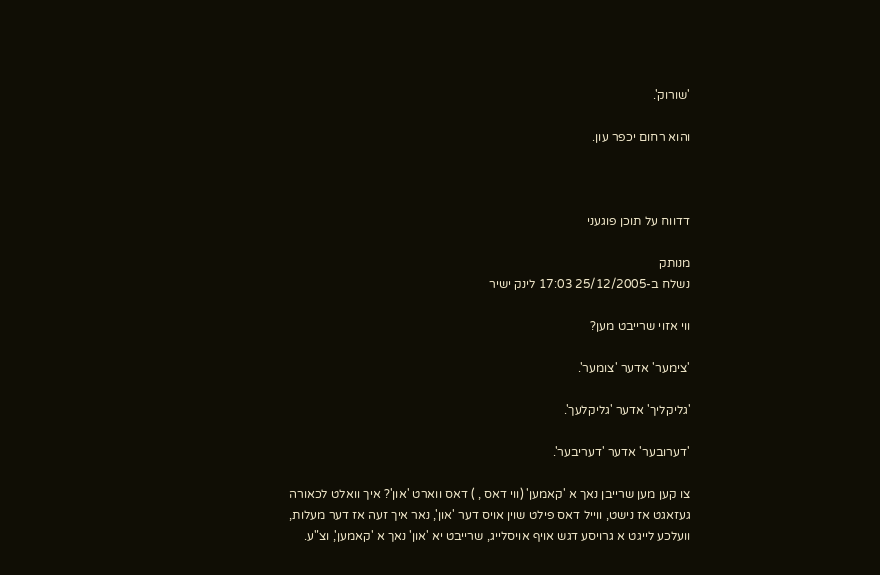'שורוק'.

והוא רחום יכפר עון.



דדווח על תוכן פוגעני

מנותק
נשלח ב-25/12/2005 17:03 לינק ישיר

ווי אזוי שרייבט מען?

'צימער' אדער 'צומער'.

'גליקליך' אדער 'גליקלעך'.

'דערובער' אדער 'דעריבער'.

צו קען מען שרייבן נאך א 'קאמען' (ווי דאס , ) דאס ווארט 'און'? איך וואלט לכאורה געזאגט אז נישט, ווייל דאס פילט שוין אויס דער 'און', נאר איך זעה אז דער מעלות, וועלכע לייגט א גרויסע דגש אויף אויסלייג, שרייבט יא 'און' נאך א 'קאמען', וצ"ע.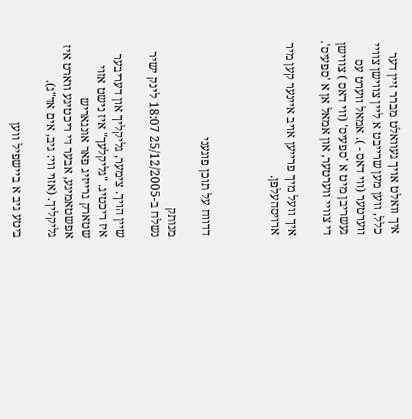איך וואלט אויך געוואלט מברר זיין דער כלל, ווען מען שרייבט א ליין צווישן צוויי ווערטער (ווי דאס - ). אמאל ווערט עס געשריבן מיט א 'ספעיס' (ווי דאס ) צווישן די צוויי ווערטער, און אמאל אן א 'ספעיס'.

איך וועל מיך פרייען אויב איינער קען מיר ארויסהעלפן.



דדווח על תוכן פוגעני

מנותק
נשלח ב-25/12/2005 18:07 לינק ישיר

שיין הויך. צימער, גליקליך און דעריבער איז ריכטיג. "גליקלעך" איז נישט אזוי שטארק גרייזיג פאר אונגאריש אפשטאמיגע, אבער די ריכטיגע ווארט איז גליקליך. (אזוי ווי: גיב, אים אד"ג).

ביטע גיב א ביישפיל ווען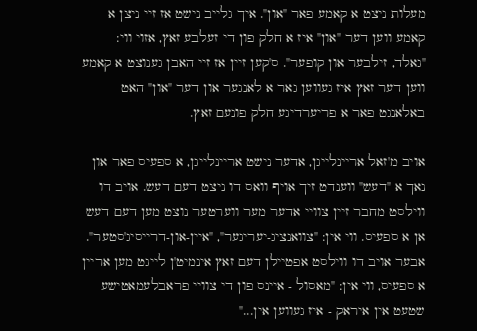מעלות ניצט א קאמע פאר "און". איך גלייב נישט אז זיי ניצן א קאמע ווען דער "און" איז א חלק פון די זעלבע זאץ, אזוי ווי: "גאלד, זילבער און קופער". ס'קען זיין אז זיי האבן גענוצט א קאמע ווען דער זאץ איז געווען גאר א לאנגער און דער "און" האט באלאנגט פאר א פריערדיגע חלק פונעם זאץ.

אויב מ'זאל אריינלייגן, אדער נישט אריינלייגן, א ספעיס פאר און נאך א "דעש" ווענדט זיך אויף וואס דו ניצט דעם דעש. אויב דו ווילסט מחבר זיין צוויי אדער מער ווערטער נוצט מען דעם דעש אן א ספעיס. ווי אין: "צוואנציג-יעריגער", "איין-און-דרייסיג'סטער". אבער אויב דו ווילסט אפטיילן דעם זאץ אינמיט'ן לייגט מען אריין א ספעיס, ווי אין: "מאסול - איינס פון די צוויי פראבלעמאטישע שטעט אין איראק - איז געווען אין..."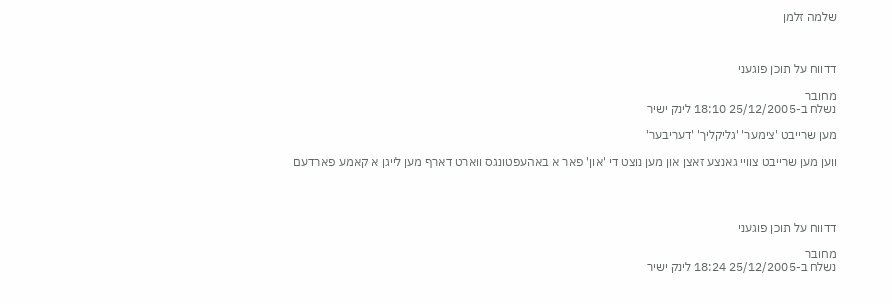שלמה זלמן



דדווח על תוכן פוגעני

מחובר
נשלח ב-25/12/2005 18:10 לינק ישיר

מען שרייבט 'צימער' 'גליקליך' 'דעריבער'

ווען מען שרייבט צוויי גאנצע זאצן און מען נוצט די 'און' פאר א באהעפטונגס ווארט דארף מען לייגן א קאמע פארדעם




דדווח על תוכן פוגעני

מחובר
נשלח ב-25/12/2005 18:24 לינק ישיר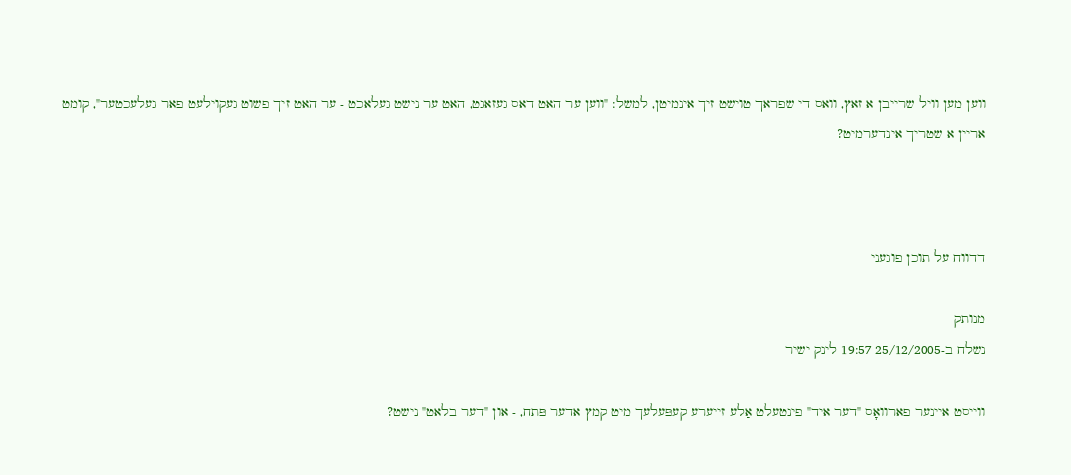ווען מען וויל שרייבן א זאץ, וואס די שפראך טוישט זיך אינמיטן, למשל: "ווען ער האט דאס געזאגט, האט ער נישט געלאכט - ער האט זיך פשוט געקוילעט פאר געלעכטער", קומט אריין א שטריך אינדערמיט?



דדווח על תוכן פוגעני

מנותק
נשלח ב-25/12/2005 19:57 לינק ישיר

ווייסט איינער פארוואָס "דער איד" פינטעלט אַלע זייערע קעפּעלעך מיט קמץ אדער פּתח, - און "דער בלאט" נישט?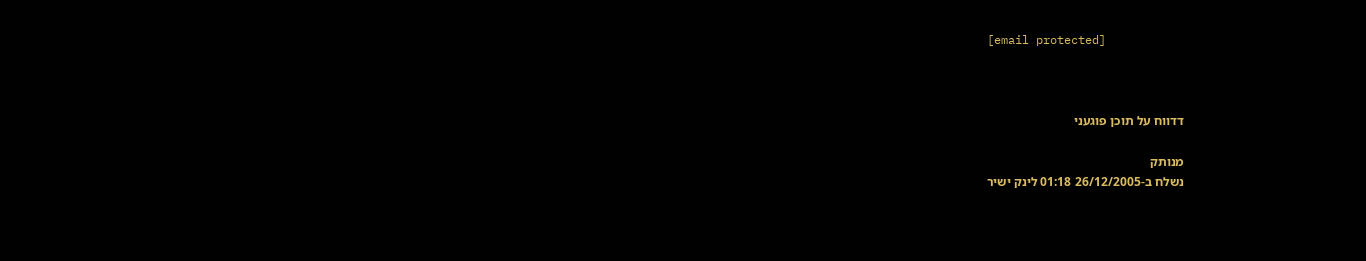[email protected]



דדווח על תוכן פוגעני

מנותק
נשלח ב-26/12/2005 01:18 לינק ישיר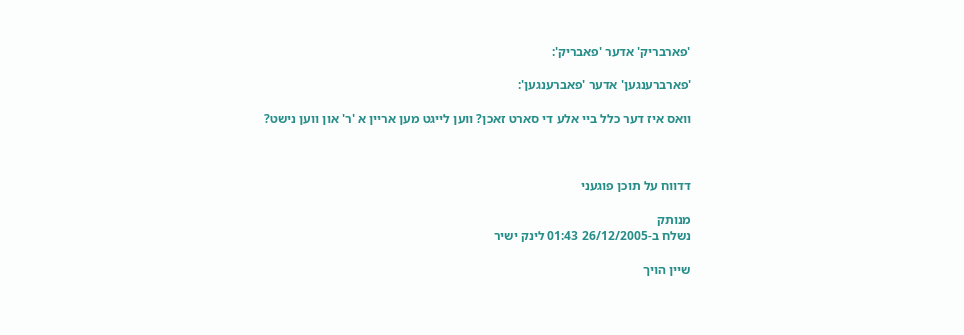'פארבריק' אדער 'פאבריק':

'פארברענגען' אדער 'פאברענגען':

וואס איז דער כלל ביי אלע די סארט זאכן? ווען לייגט מען אריין א 'ר' און ווען נישט?



דדווח על תוכן פוגעני

מנותק
נשלח ב-26/12/2005 01:43 לינק ישיר

שיין הויך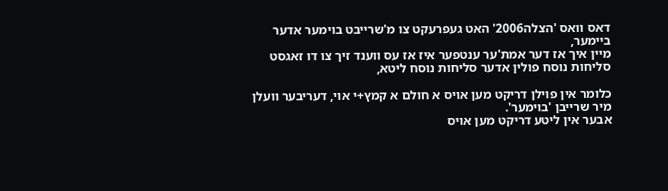דאס וואס 'הצלה2006' האט געפרעקט צו מ'שרייבט בוימער אדער ביימער,
מיין איך אז דער אמת'ער ענטפער איז אז עס ווענד זיך צו דו זאגסט סליחות נוסח פולין אדער סליחות נוסח ליטא,

כלומר אין פוילן דריקט מען אויס א חולם א קמץ+י אוי, דעריבער וועלן מיר שרייבן 'בוימער'.
אבער אין ליטע דריקט מען אויס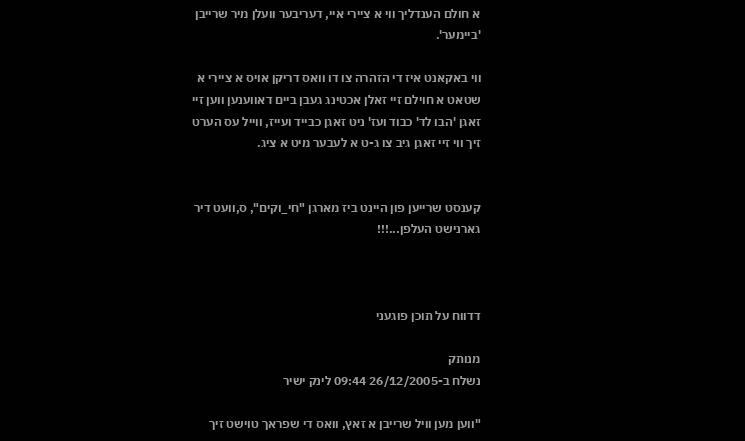א חולם הענדליך ווי א ציירי איי, דעריבער וועלן מיר שרייבן 'ביימער'.

ווי באקאנט איז די הזהרה צו דו וואס דריקן אויס א ציירי א שטאט א חוילם זיי זאלן אכטינג געבן ביים דאווענען ווען זיי זאגן 'הבו לד' כבוד ועז' ניט זאגן כבייד ועייז, ווייל עס הערט זיך ווי זיי זאגן גיב צו ג-ט א לעבער מיט א ציג.


קענסט שרייען פון היינט ביז מארגן "חי_וקים", ס,וועט דיר גארנישט העלפן...!!!



דדווח על תוכן פוגעני

מנותק
נשלח ב-26/12/2005 09:44 לינק ישיר

"ווען מען וויל שרייבן א זאץ, וואס די שפראך טוישט זיך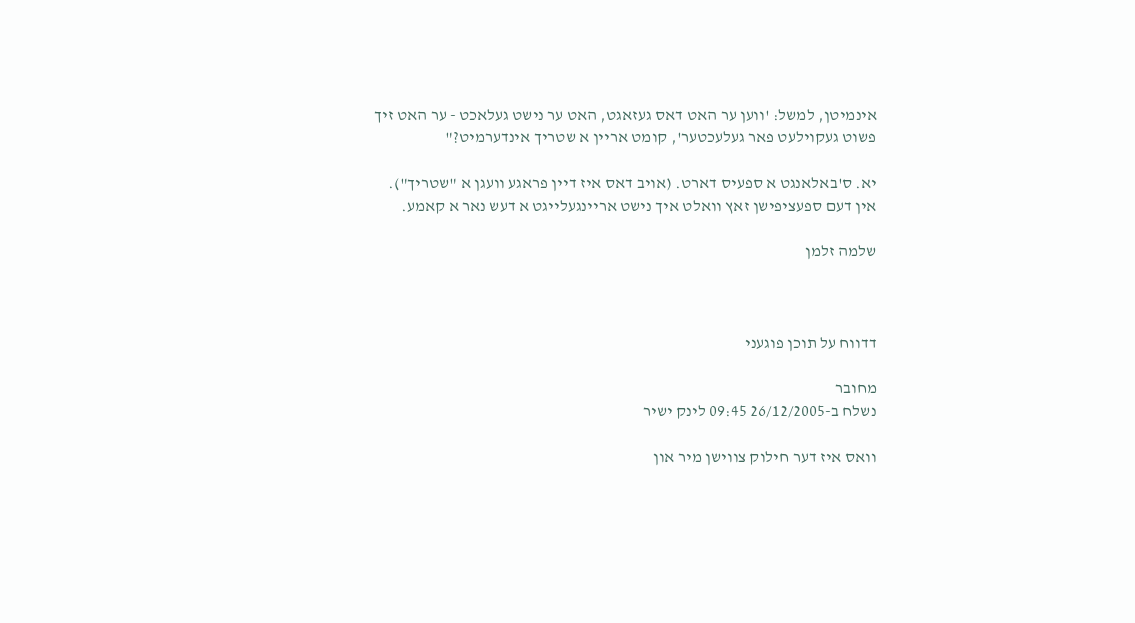אינמיטן, למשל: 'ווען ער האט דאס געזאגט, האט ער נישט געלאכט - ער האט זיך פשוט געקוילעט פאר געלעכטער', קומט אריין א שטריך אינדערמיט?"

יא. ס'באלאנגט א ספעיס דארט. (אויב דאס איז דיין פראגע וועגן א "שטריך"). אין דעם ספעציפישן זאץ וואלט איך נישט אריינגעלייגט א דעש נאר א קאמע.

שלמה זלמן



דדווח על תוכן פוגעני

מחובר
נשלח ב-26/12/2005 09:45 לינק ישיר

וואס איז דער חילוק צווישן מיר און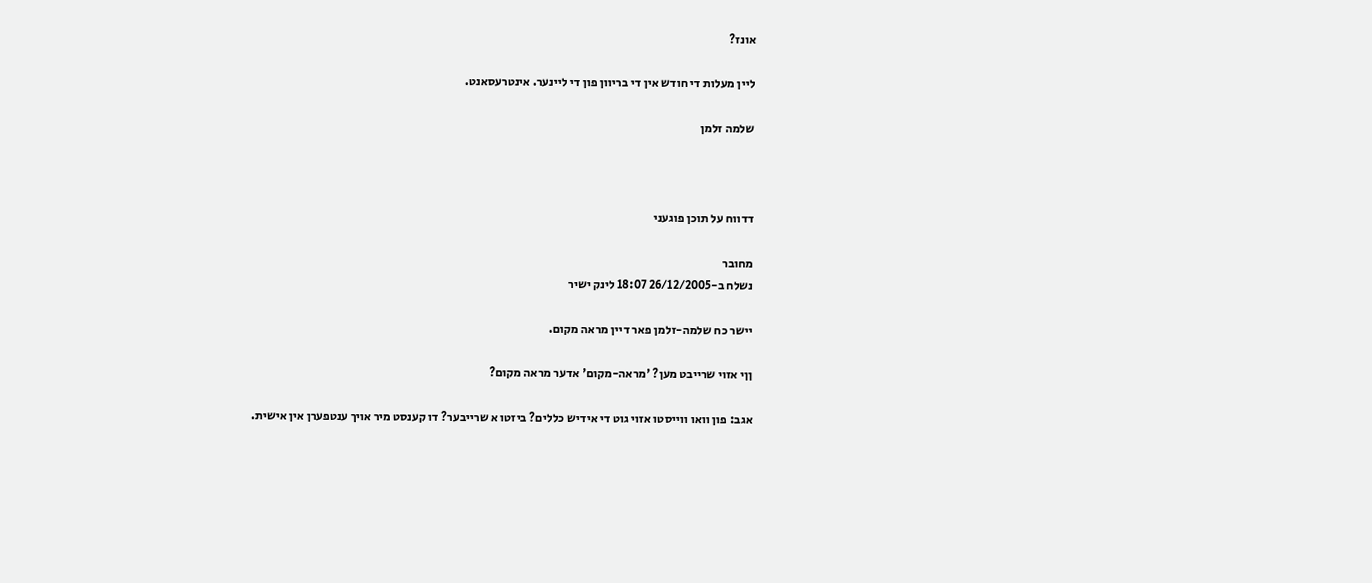אונז?

ליין מעלות די חודש אין די בריוון פון די ליינער. אינטרעסאנט.

שלמה זלמן



דדווח על תוכן פוגעני

מחובר
נשלח ב-26/12/2005 18:07 לינק ישיר

יישר כח שלמה-זלמן פאר דיין מראה מקום.

ןןי אזוי שרייבט מען? 'מראה-מקום' אדער מראה מקום?

אגב: פון וואו ווייסטו אזוי גוט די אידיש כללים? ביזטו א שרייבער? דו קענסט מיר אויך ענטפערן אין אישית.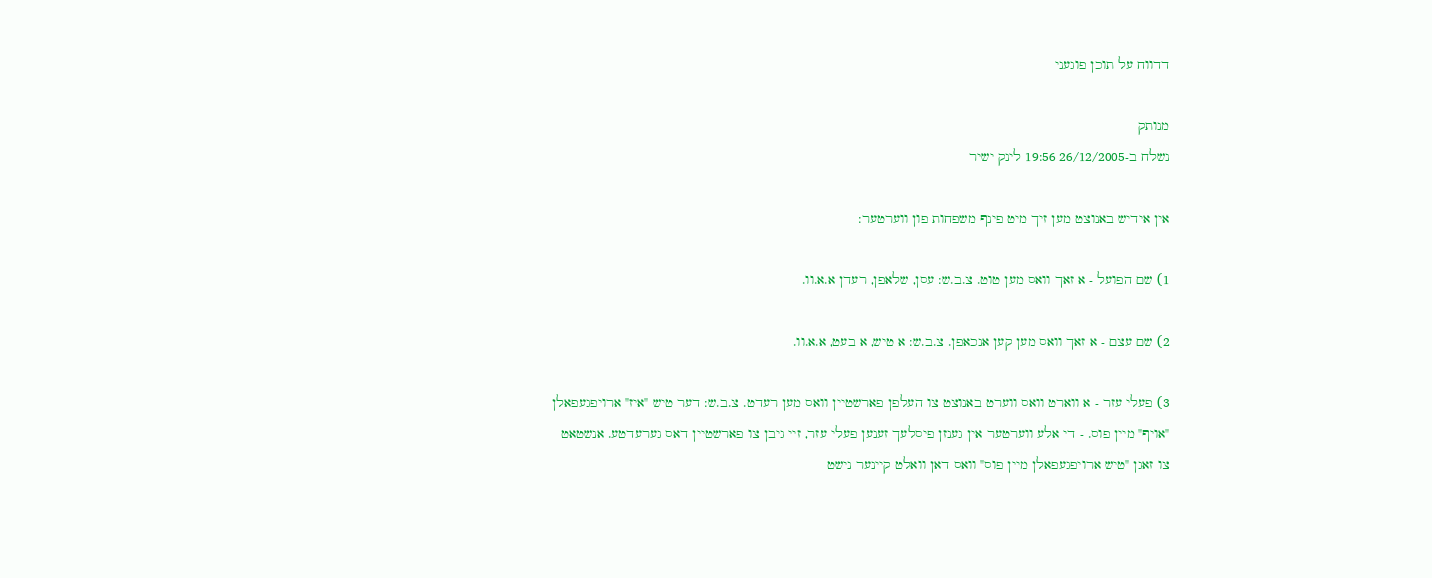דדווח על תוכן פוגעני

מנותק
נשלח ב-26/12/2005 19:56 לינק ישיר

אין אידיש באנוצט מען זיך מיט פינף משפחות פון ווערטער:

1) שם הפועל - א זאך וואס מען טוט. צ.ב.ש: עסן, שלאפן, רעדן א.א.וו.

2) שם עצם - א זאך וואס מען קען אנכאפן. צ.ב.ש: א טיש, א בעט, א.א.וו.

3) פעלי עזר - א ווארט וואס ווערט באנוצט צו העלפן פארשטיין וואס מען רעדט. צ.ב.ש: דער טיש "איז" ארויפגעפאלן "אויף" מיין פוס. - די אלע ווערטער אין גענזן פיסלעך זענען פעלי עזר, זיי גיבן צו פארשטיין דאס גערעדטע. אנשטאט צו זאגן "טיש ארויפגעפאלן מיין פוס" וואס דאן וואלט קיינער נישט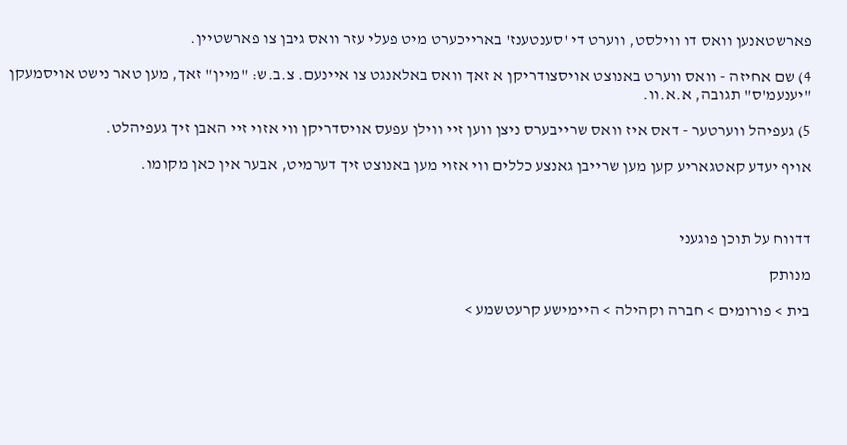פארשטאנען וואס דו ווילסט, ווערט די 'סענטענז' בארייכערט מיט פעלי עזר וואס גיבן צו פארשטיין.

4) שם אחיזה - וואס ווערט באנוצט אויסצודריקן א זאך וואס באלאנגט צו איינעם. צ.ב.ש: "מיין" זאך, מען טאר נישט אויסמעקן "יענעמ'ס" תגובה, א.א.וו.

5) געפיהל ווערטער - דאס איז וואס שרייבערס ניצן ווען זיי ווילן עפעס אויסדריקן ווי אזוי זיי האבן זיך געפיהלט.

אויף יעדע קאטגאריע קען מען שרייבן גאנצע כללים ווי אזוי מען באנוצט זיך דערמיט, אבער אין כאן מקומו.



דדווח על תוכן פוגעני

מנותק

בית > פורומים > חברה וקהילה > היימישע קרעטשמע >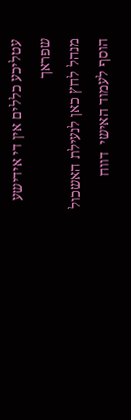עטליכע כללים אין די אידישע שפראך
מנהל לחץ כאן לנעילת האשכול
הוסף לעמוד האישי  דווח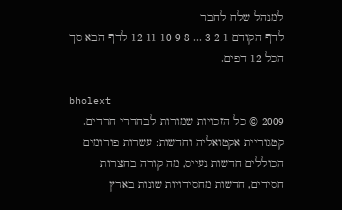למנהל שלח לחבר
לדף הקודם 1 2 3 ... 8 9 10 11 12 לדף הבא סך הכל 12 דפים.

bholext
2009 © כל הזכויות שמורות לבחדרי חרדים. קטגוריית אקטואליה וחדשות: עשרות פורומים הכוללים חדשות נעייס, מה קורה בחצרות חסידים, חדשות מחסידויות שונות בארץ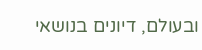ובעולם, דיונים בנושאי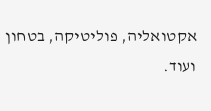אקטואליה, פוליטיקה, בטחון ועוד.